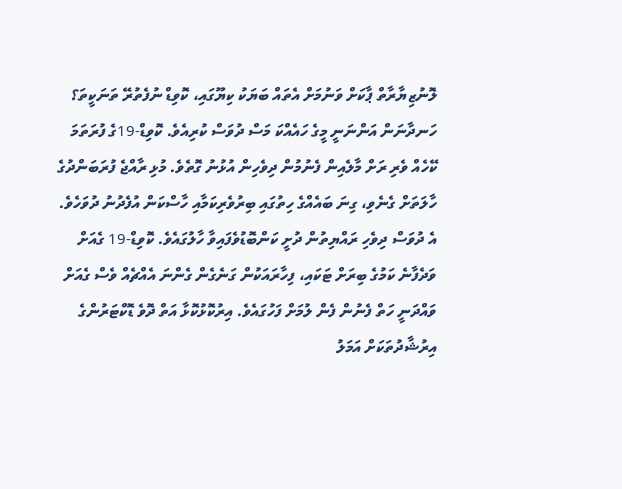ލޮނުޒިޔާރާތް ޕާކަށް ވަނުމަށް އެތައް ބަޔަކު ކިޔޫގައި، ކޮވިޑް ނުފެތުރޭ ތަނަކީތަ؟
ހަނދާނަން އަންނަނީ މީގެ ހައެއްކަ މަސް ދުވަސް ކުރިއެވެ. ކޮވިޑް-19ގެ ފުރަތަމަ ކޭހެއް ވެރި ރަށް މާލެއިން ފެނުމުން ދިވެހިން އުޅުނު ގޮތެވެ. މުޅި ރާއްޖެ ފުރަބަންދުގެ ހާލަތަށް ގެނެވި، ގިނަ ބައެއްގެ ހިތުގައި ބިރުވެރިކަމާއި ހާސްކަން އުފެދުނު ދުވަހެވެ. އެ ދުވަސް ދިވެހި ރައްޔިތުން ދުށީ ކަންބޮޑުވެފައިވާ ހާލުގައެވެ. ކޮވިޑް-19 ގެއަށް ވަދެފާނެ ކަމުގެ ބިރަށް ޓަކައި، ފިހާރައަކުން ގަނެގެން ގެންނަ އެއްޗެއް ވެސް ގެއަށް ވައްދަނީ ހަތް ފެނުން ފެން ލުމަށް ފަހުގައެވެ. އިރުކޮޅުކޮޅާ އަތް ދޮވެ ޑޮކްޓަރުންގެ އިރުޝާދުތަކަށް އަމަލު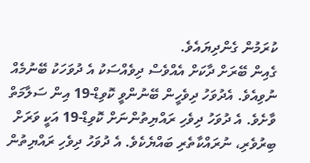ކުރަމުން ގެންދިޔައެވެ.
ގެއިން ބޭރަށް ދާކަށް އެއްވެސް ދިވެއްސަކު އެ ދުވަހަކު ބޭނުމެއް ނުވިއެވެ. އެދުވަހު ދިވެހީން ބޭނުންވީ ކޮވިޑް-19 އިން ސަލާމަތް ވާށެވެ. އެ ދުވަހު ދިވެހި ރައްޔިތުންނަށް ކޮވިޑް-19 އަކީ ވަރަށް ބިރުވެރި، ނުރައްކާތެރި ބައްޔެކެވެ. އެ ދުވަހު ދިވެހި ރައްޔިތުން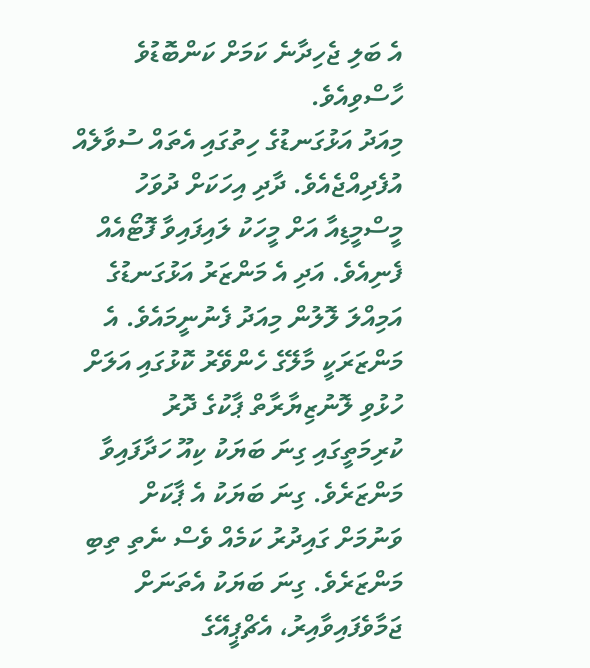އެ ބަލި ޖެހިދާނެ ކަމަށް ކަންބޮޑުވެ ހާސްވިއެވެ.
މިއަދު އަޅުގަނޑުގެ ހިތުގައި އެތައް ސުވާލެއް އުފެދިއްޖެއެވެ. ދާދި އިހަކަށް ދުވަހު މީސްމީޑިއާ އަށް މީހަކު ލައިފައިވާ ފޮޓޯއެއް ފެނިއެވެ. އަދި އެ މަންޒަރު އަޅުގަނޑުގެ އަމިއްލަ ލޮލުން މިއަދު ފެނުނީމައެވެ. އެ މަންޒަރަކީ މާލޭގެ ހެންވޭރު ކޮޅުގައި އަލަށް ހުޅުވި ލޮނުޒިޔާރާތް ޕާކުގެ ދޮރު ކުރިމަތީގައި ގިނަ ބަޔަކު ކިއޫ ހަދާފައިވާ މަންޒަރެވެ. ގިނަ ބަޔަކު އެ ޕާކަށް ވަނުމަށް ގައިދުރު ކަމެއް ވެސް ނެތި ތިބި މަންޒަރެވެ. ގިނަ ބަޔަކު އެތަނަށް ޖަމާވެފައިވާއިރު، އެޗްޕީއޭގެ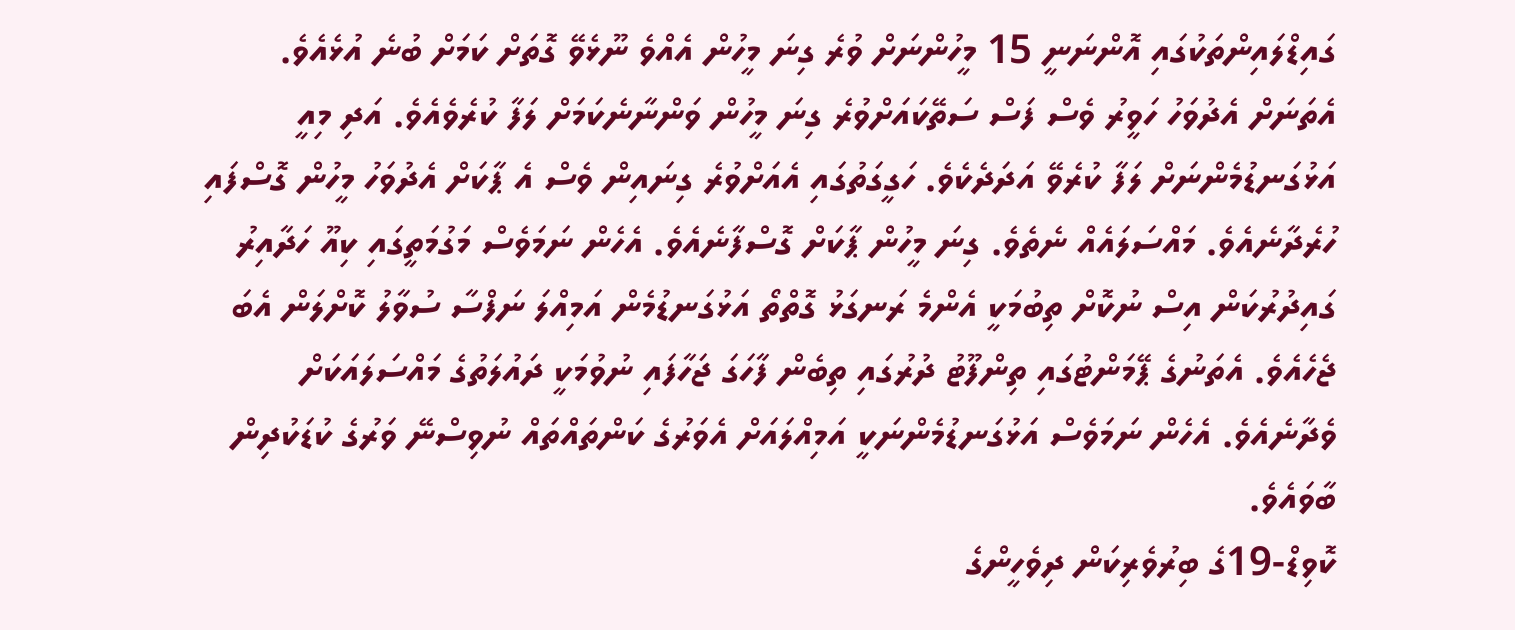ގައިޑްލައިންތަކުގައި އޮންނަނީ 15 މީހުންނަށް ވުރެ ގިނަ މީހުން އެއްވެ ނޫޅެވޭ ގޮތަށް ކަމަށް ބުނެ އުޅެއެވެ.
އެތަނަށް އެދުވަހު ހަވީރު ވެސް ފަސް ސަތޭކައަށްވުރެ ގިނަ މީހުން ވަންނާނެކަމަށް ލަފާ ކުރެވެއެވެ. އަދި މިއީ އަޅުގަނޑުމެންނަށް ލަފާ ކުރެވޭ އަދަދެކެވެ. ހަގީގަތުގައި އެއަށްވުރެ ގިނައިން ވެސް އެ ޕާކަށް އެދުވަހު މީހުން ގޮސްފައި ހުރެދާނެއެވެ. މައްސަލައެއް ނެތެވެ. ގިނަ މީހުން ޕާކަށް ގޮސްފާނެއެވެ. އެހެން ނަމަވެސް މަގުމަތީގައި ކިއޫ ހަދާއިރު ގައިދުރުކަން އިސް ނުކޮށް ތިބުމަކީ އެންމެ ރަނގަޅު ގޮތްތޯ އަޅުގަނޑުމެން އަމިއްލަ ނަފްސާ ސުވާލު ކޮށްލަން އެބަ ޖެހެއެވެ. އެތަނުގެ ޕޭމަންޓުގައި ތިންފޫޓު ދުރުގައި ތިބެން ފާހަގަ ޖަހާފައި ނުވުމަކީ ދައުލަތުގެ މައްސަލައަކަށް ވެދާނެއެވެ. އެހެން ނަމަވެސް އަޅުގަނޑުމެންނަކީ އަމިއްލައަށް އެވަރުގެ ކަންތައްތައް ނުވިސްނޭ ވަރުގެ ކުޑަކުދިން ބާވައެވެ.
ކޮވިޑް-19ގެ ބިރުވެރިކަން ދިވެހީންގެ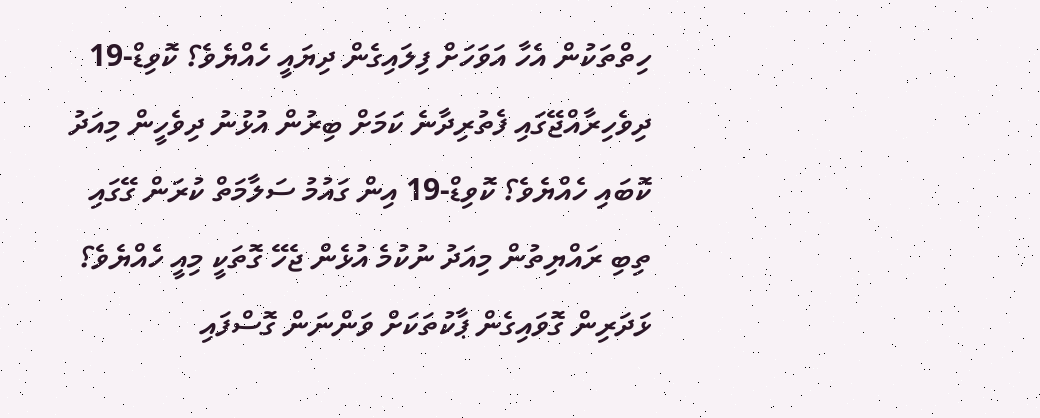ހިތްތަކުން އެހާ އަވަހަށް ފިލައިގެން ދިޔައީ ހެއްޔެވެ؟ ކޮވިޑް-19 ދިވެހިރާއްޖޭގައި ފެތުރިދާނެ ކަމަށް ބިރުން އުޅުނު ދިވެހީން މިއަދު ކޮބައި ހެއްޔެވެ؟ ކޮވިޑް-19 އިން ގައުމު ސަލާމަތް ކުރަން ގޭގައި ތިބި ރައްޔިތުން މިއަދު ނުކުމެ އުޅެން ޖެހޭ ގޮތަކީ މިއީ ހެއްޔެވެ؟ ޅަދަރިން ގޮވައިގެން ޕާކުތަކަށް ވަންނަން ގޮސްފައި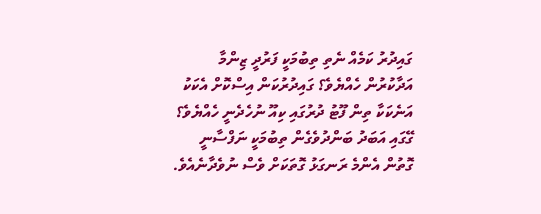ގައިދުރު ކަމެއް ނެތި ތިބުމަކީ ފަރުދީ ޒިންމާ އަދާކުރުން ހެއްޔެވެ؟ ގައިދުރުކަން އިސްކޮށް އެކަކު އަނެކަކާ ތިން ފޫޓު ދުރުގައި ކިއޫ ނުހެދެނީ ހެއްޔެވެ؟
ގޭގައި އަބަދު ބަންދުވެގެން ތިބުމަކީ ނަފްސާނީ ގޮތުން އެންމެ ރަނގަޅު ގޮތަކަށް ވެސް ނުވެދާނެއެވެ.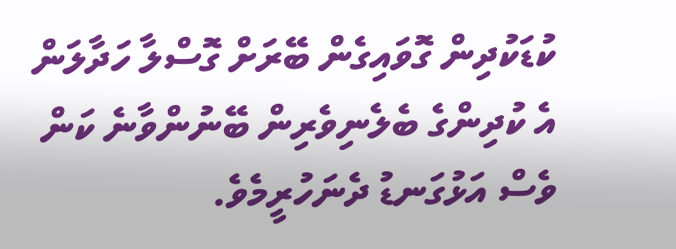ކުޑަކުދިން ގޮވައިގެން ބޭރަށް ގޮސްލާ ހަދާލަން އެ ކުދިންގެ ބެލެނިވެރިން ބޭނުންވާނެ ކަން ވެސް އަޅުގަނޑު ދެނަހުރީމެވެ.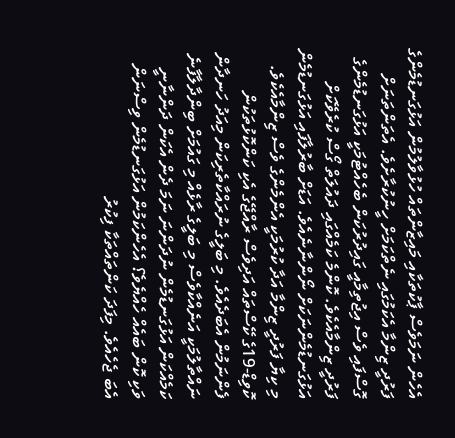އެހެން ނަމަވެސް ޕާކުތަކާއި މައިޒާންތައް ހުޅުވާލުމުން އަޅުގަނޑުމެންގެ ފަރުދީ ޒިންމާ އެކަމުގައި ނެތްކަމަށް ހީނުކުރާށެވެ. އެތަންތަނަށް ގޮސްފައި ވެސް އިޖުތިމާއީ ގައިދުރުކަން ބެހެއްޓުމަކީ އަޅުގަނޑުމެންގެ ފަރުދީ ޒިންމާއެކެވެ. ކޮންމެ ކަމެއްގައި ދައުލަތް ގޯސް ކުރެވޭކަށް އަޅުގަނޑުމެންނަކަށް ނޯންނާނެއެވެ. އަޑަށް ބާރުލާފައި އަޅުގަނޑުމެން މި ކިޔާ ފަރުދީ ޒިންމާ އަދާ ކުރުމަކީ އެންމެންގެ ވެސް ޒިންމާއެކެވެ.
ކޮވިޑް-19ގެ ކޭސްތައް އަދިވެސް ރާއްޖޭގެ އެކި ކަންކޮޅުތަކުން ފެންނަމުން އެބަދެއެވެ. މި ބަލީގެ ނުރައްކާތެރިކަން މިއަދު ހަނދާން ނައްތާލުމަކީ އަނެއްކާވެސް މި ބަލީގެ ރާޅެއް މި ގައުމަށް ބިންދާލާފާނެ ކަމެއްކަން އަޅުގަނޑުމެން ނުދަންނަ ނަމަ ދެން އެކަން ދަންނާނީ ވަކި ކޮން ބައެއް ހެއްޔެވެ؟ އެހެންކަމުން އަޅުގަނޑުމެން ވިސްނަން އެބަ ޖެހެއެވެ. މިފަދަ ކަންތައްތަކާ ފިކުރު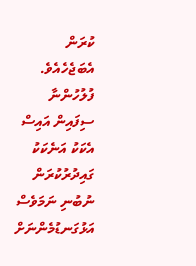ކުރަން އެބަޖެހެއެވެ. ފުލުހުންނާ ސިފައިން އައިސް އެކަކު އަނެކަކު ގައިދުރުކުރަން ނުބުނި ނަމަވެސް އަޅުގަނޑުމެންނަށް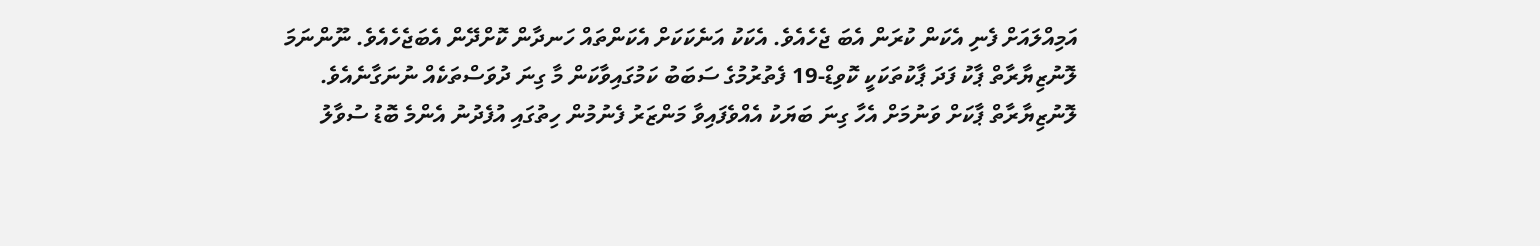އަމިއްލައަށް ފެނި އެކަން ކުރަން އެބަ ޖެހެއެވެ. އެކަކު އަނެކަކަށް އެކަންތައް ހަނދާން ކޮށްދޭން އެބަޖެހެއެވެ. ނޫންނަމަ ލޮނުޒިޔާރާތް ޕާކު ފަދަ ޕާކުތަކަކީ ކޮވިޑް-19 ފެތުރުމުގެ ސަބަބު ކަމުގައިވާކަން މާ ގިނަ ދުވަސްތަކެއް ނުނަގާނެއެވެ.
ލޮނުޒިޔާރާތް ޕާކަށް ވަނުމަށް އެހާ ގިނަ ބަޔަކު އެއްވެފައިވާ މަންޒަރު ފެނުމުން ހިތުގައި އުފެދުނު އެންމެ ބޮޑު ސުވާލު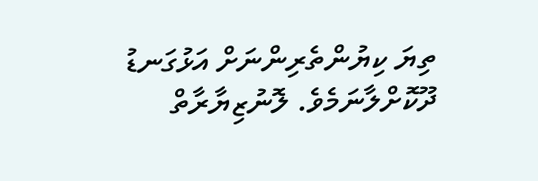ތިޔަ ކިޔުންތެރިންނަށް އަޅުގަނޑު ދޫކޮށްލާނަމެވެ. ލޮނުޒިޔާރާތް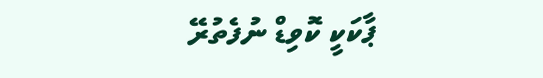ޕާކަކީ ކޮވިޑް ނުފެތުރޭ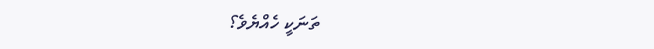ތަނަކީ ހެއްޔެވެ؟